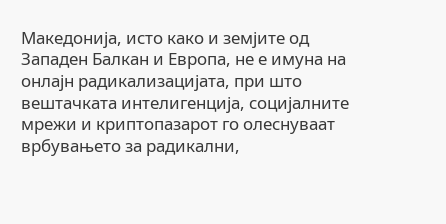Македонија, исто како и земјите од Западен Балкан и Европа, не е имуна на онлајн радикализацијата, при што вештачката интелигенција, социјалните мрежи и криптопазарот го олеснуваат врбувањето за радикални,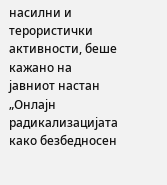насилни и терористички активности, беше кажано на јавниот настан „Онлајн радикализацијата како безбедносен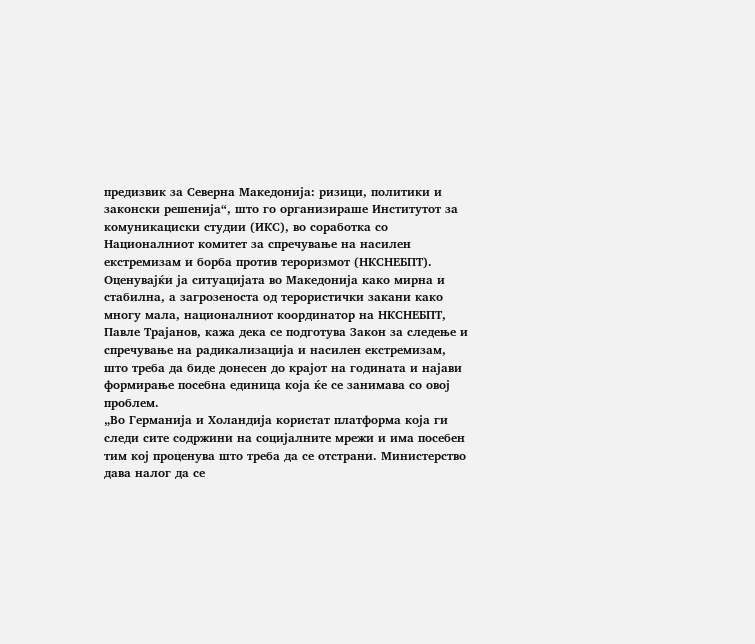предизвик за Северна Македонија: ризици, политики и законски решенија“, што го организираше Институтот за комуникациски студии (ИКС), во соработка со Националниот комитет за спречување на насилен екстремизам и борба против тероризмот (НКСНЕБПТ).
Оценувајќи ја ситуацијата во Македонија како мирна и стабилна, а загрозеноста од терористички закани како многу мала, националниот координатор на НКСНЕБПТ, Павле Трајанов, кажа дека се подготува Закон за следење и спречување на радикализација и насилен екстремизам, што треба да биде донесен до крајот на годината и најави формирање посебна единица која ќе се занимава со овој проблем.
„Во Германија и Холандија користат платформа која ги следи сите содржини на социјалните мрежи и има посебен тим кој проценува што треба да се отстрани. Министерство дава налог да се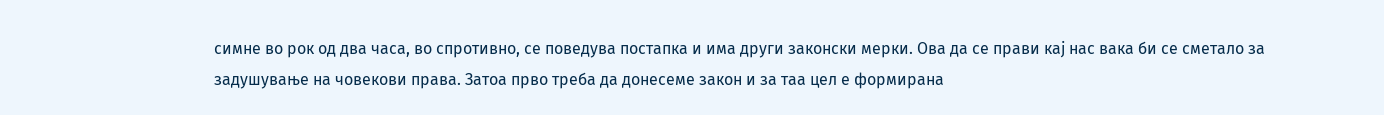симне во рок од два часа, во спротивно, се поведува постапка и има други законски мерки. Ова да се прави кај нас вака би се сметало за задушување на човекови права. Затоа прво треба да донесеме закон и за таа цел е формирана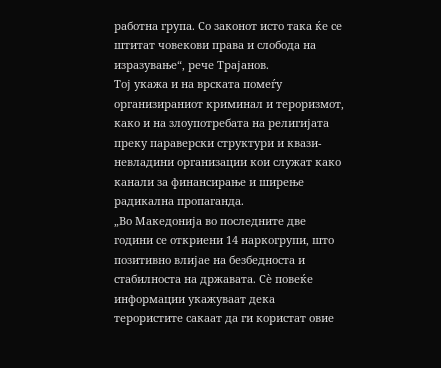работна група. Со законот исто така ќе се штитат човекови права и слобода на изразување“, рече Трајанов.
Тој укажа и на врската помеѓу организираниот криминал и тероризмот, како и на злоупотребата на религијата преку параверски структури и квази-невладини организации кои служат како канали за финансирање и ширење радикална пропаганда.
„Во Македонија во последните две години се откриени 14 наркогрупи, што позитивно влијае на безбедноста и стабилноста на државата. Сѐ повеќе информации укажуваат дека терористите сакаат да ги користат овие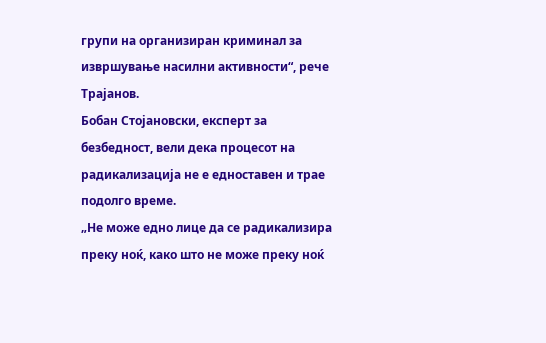групи на организиран криминал за извршување насилни активности“, рече Трајанов.
Бобан Стојановски, експерт за безбедност, вели дека процесот на радикализација не е едноставен и трае подолго време.
„Не може едно лице да се радикализира преку ноќ, како што не може преку ноќ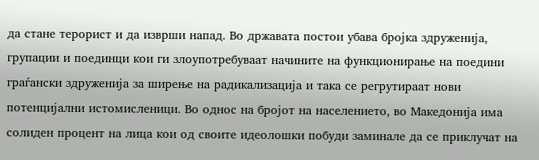да стане терорист и да изврши напад. Во државата постои убава бројка здруженија, групации и поединци кои ги злоупотребуваат начините на функционирање на поедини граѓански здруженија за ширење на радикализација и така се регрутираат нови потенцијални истомисленици. Во однос на бројот на населението, во Македонија има солиден процент на лица кои од своите идеолошки побуди заминале да се приклучат на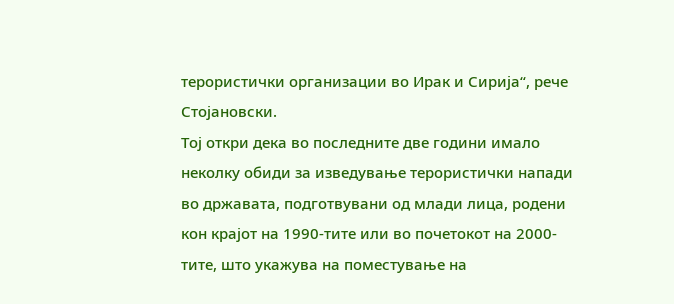терористички организации во Ирак и Сирија“, рече Стојановски.
Тој откри дека во последните две години имало неколку обиди за изведување терористички напади во државата, подготвувани од млади лица, родени кон крајот на 1990-тите или во почетокот на 2000-тите, што укажува на поместување на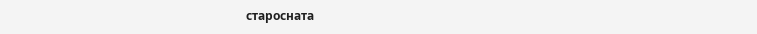старосната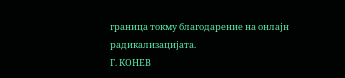граница токму благодарение на онлајн радикализацијата.
Г. КОНЕВ